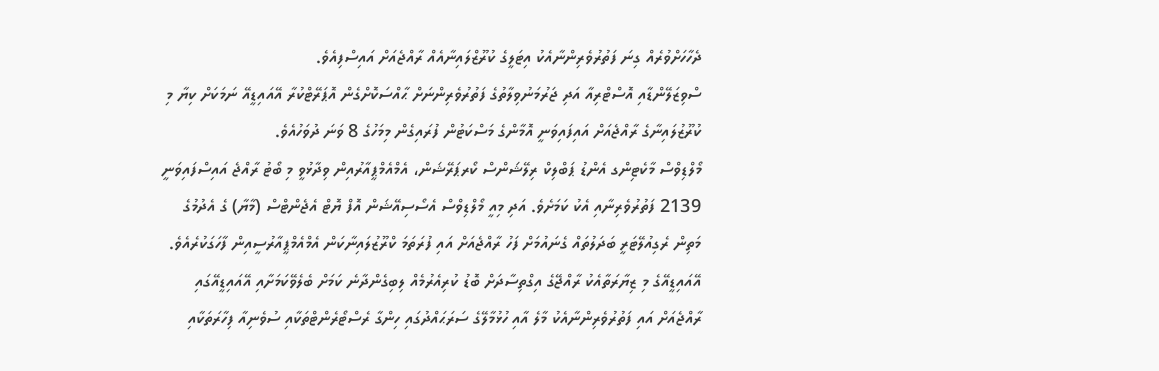ދެހާހަށްވުރެއް ގިނަ ފަތުރުވެރިންނާއެކު އިޓަލީގެ ކުރޫޒްލައިނާއެއް ރާއްޖެއަށް އައިސްފިއެވެ.
ސްވިޒަލޭންޑާއި އޮސްޓްރިއާ އަދި ޖަރުމަނުވިލާތުގެ ފަތުރުވެރިންނަށް ޙާއްސަކޮށްގެން އޮޕަރޭޓްކުރާ އޭއައިޑީއޭ ނަމަކަށް ކިޔާ މި ކުރޫޒުލައިނާގެ ރާއްޖެއަށް އައިފައިވަނީ އޮމާންގެ މަސްކަޓުން ފުރައިގެން މިމަހުގެ 8 ވަނަ ދުވަހުއެވެ.
މޯލްޑިވްސް މާކެޓިންގ އެންޑު ޕަބްލިކް ރިލޭޝަންސް ކޯރޕަރޭޝަން، އެމްއެމްޕީއާރުއިން ވިދާޅުވީ މި ބޯޓު ރާއްޖެ އައިސްފައިވަނީ 2139 ފަތުރުވެރިނާއި އެކު ކަމަށެވެ. އަދި މިއީ މޯލްޑިވްސް އެސޯސިއޭޝަން އޮފް ޔޮޓް އެޖެންޓްސް (މާޔާ) ގެ އެދުމުގެ މަތިން ރެގިއުލޭޓަރީ ބަދަލުތައް ގެނައުމަށް ފަހު ރާއްޖެއަށް އައި ފުރަތަމަ ކްރޫޒުލައިނާކަން އެމްއެމްޕީއާރުސީއިން ފާހަގަކުރެއެވެ.
އޭއައިޑީއޭގެ މި ޒިޔާރަތާއެކު ރާއްޖޭގެ އިގްތިސާދަށް ބޮޑު ކުރިއެރުމެއް ލިބިގެންދާނެ ކަމަށް ބެލެވޭކަމަށާއި އޭއައިޑީއޭގައި ރާއްޖެއަށް އައި ފަތުރުވެރިންނާއެކު މާލެ އާއި ހުޅުމާލޭގެ ސަރަޙައްދުގައި ހިންގާ ރެސްޓޯރެންޓްތަކާއި ސުވެނިއާ ފިހާރަތަކާއި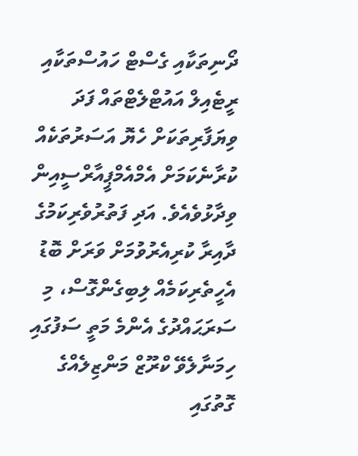ދޯނިތަކާއި ގެސްޓް ހައުސްތަކާއި ރީޓެއިލް އައުޓްލެޓްތައް ފަދަ ވިޔަފާރިތަކަށް ހެޔޮ އަސަރުތަކެއް ކުރާނެކަމަށް އެމްއެމްޕީއާރްސީއިން ވިދާޅުވެއެވެ. އަދި ފަތުރުވެރިކަމުގެ ދާއިރާ ކުރިއެރުވުމަށް ވަރަށް ބޮޑު އެހީތެރިކަމެއް ލިބިގެންގޮސް، މި ސަރަޙައްދުގެ އެންމެ މަތީ ސަފުގައި ހިމަނާލެވޭ ކްރޫޒް މަންޒިލެއްގެ ގޮތުގައި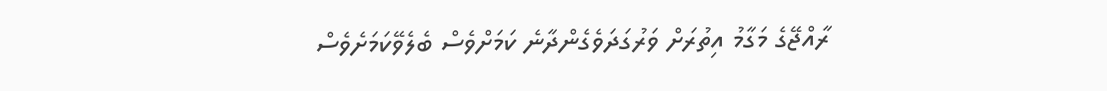ރާއްޖޭގެ މަގާމު އިތުރަށް ވަރުގަދަވެގެންދާނެ ކަމަށްވެސް ބެލެވޭކަމަށެވެސް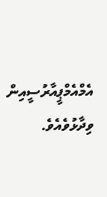އެމްއެމްޕީއާރުސީއިން ވިދާޅުވެއެވެ.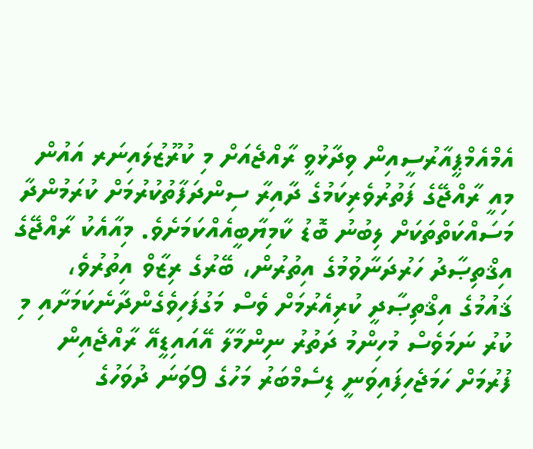އެމްއެމްޕީއާރުސީއިން ވިދާޅުވީ ރާއްޖެއަށް މި ކުރޫޒުލައިނަރ އައުން މިއީ ރާއްޖޭގެ ފަތުރުވެރިކަމުގެ ދާއިރާ ސިންދަފާތުކުރުމަށް ކުރަމުންދާ މަސައްކަތްތަކަށް ލިބުނު ބޮޑު ކާމިޔާބީއެއްކަމަށެވެ. މިއާއެކު ރާއްޖޭގެ އިޤްތިޞާދު ހަރުދަނާވުމުގެ އިތުރުން، ބޭރުގެ ރިޒާވް އިތުރުވެ، ޤައުމުގެ އިޤްތިޞާދީ ކުރިއެރުމަށް ވެސް މަގުފަހިވެގެންދާނެކަމަށާއި މި ކުރު ނަމަވެސް މުހިންމު ދަތުރު ނިންމާލާ އޭއައިޑީއޭ ރާއްޖެއިން ފުރުމަށް ހަމަޖެހިފައިވަނީ ޑިސެމްބަރު މަހުގެ 9ވަނަ ދުވަހުގެ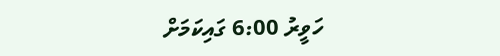ހަވީރު 6:00 ގައިކަމަށް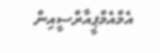އެމްއެމްޕީއާރްސީއިން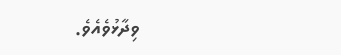ވިދާޅުވެއެވެ.